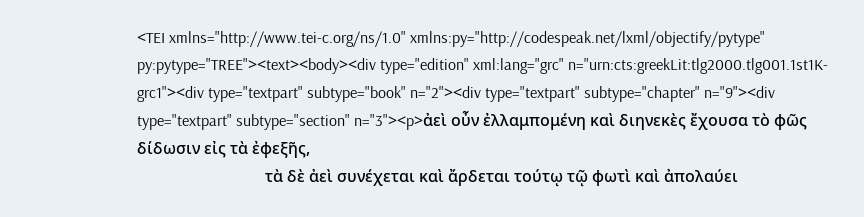<TEI xmlns="http://www.tei-c.org/ns/1.0" xmlns:py="http://codespeak.net/lxml/objectify/pytype" py:pytype="TREE"><text><body><div type="edition" xml:lang="grc" n="urn:cts:greekLit:tlg2000.tlg001.1st1K-grc1"><div type="textpart" subtype="book" n="2"><div type="textpart" subtype="chapter" n="9"><div type="textpart" subtype="section" n="3"><p>ἀεὶ οὖν ἐλλαμπομένη καὶ διηνεκὲς ἔχουσα τὸ φῶς δίδωσιν εἰς τὰ ἐφεξῆς,
                                τὰ δὲ ἀεὶ συνέχεται καὶ ἄρδεται τούτῳ τῷ φωτὶ καὶ ἀπολαύει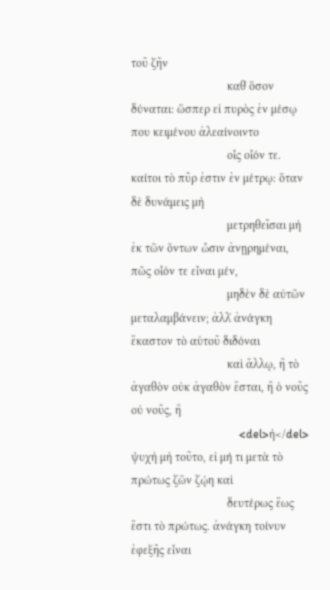τοῦ ζῆν
                                καθ̓ ὅσον δύναται: ὥσπερ εἰ πυρὸς ἐν μέσῳ που κειμένου ἀλεαίνοιντο
                                οἷς οἷόν τε. καίτοι τὸ πῦρ ἐστιν ἐν μέτρῳ: ὅταν δὲ δυνάμεις μὴ
                                μετρηθεῖσαι μὴ ἐκ τῶν ὄντων ὦσιν ἀνῃρημέναι, πῶς οἷόν τε εἶναι μέν,
                                μηδὲν δὲ αὐτῶν μεταλαμβάνειν; ἀλλ̓ ἀνάγκη ἕκαστον τὸ αὑτοῦ διδόναι
                                καὶ ἄλλῳ, ἢ τὸ ἀγαθὸν οὐκ ἀγαθὸν ἔσται, ἢ ὁ νοῦς οὐ νοῦς, ἢ
                                    <del>ἡ</del> ψυχὴ μὴ τοῦτο, εἰ μή τι μετὰ τὸ πρώτως ζῶν ζῴη καὶ
                                δευτέρως ἕως ἔστι τὸ πρώτως. ἀνάγκη τοίνυν ἐφεξῆς εἶναι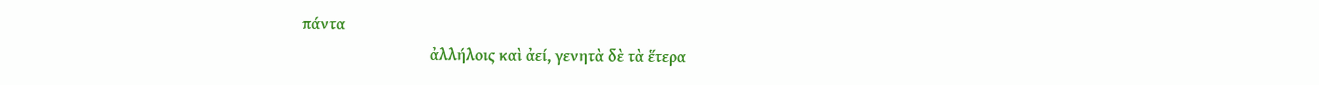πάντα
                                ἀλλήλοις καὶ ἀεί, γενητὰ δὲ τὰ ἕτερα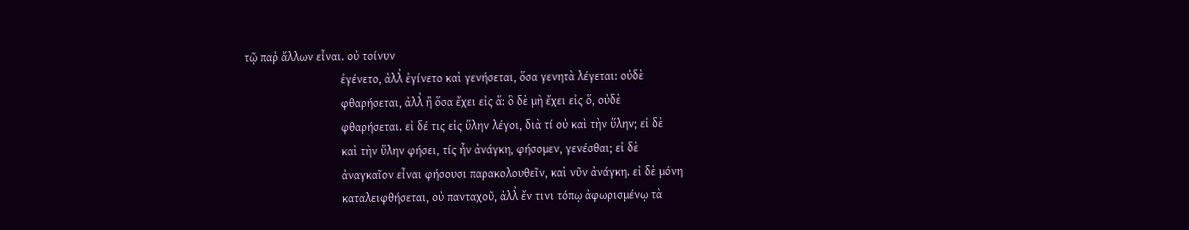τῷ παῤ ἄλλων εἶναι. οὐ τοίνυν
                                ἐγένετο, ἀλλ̓ ἐγίνετο καὶ γενήσεται, ὅσα γενητὰ λέγεται: οὐδὲ
                                φθαρήσεται, ἀλλ̓ ἢ ὅσα ἔχει εἰς ἅ: ὃ δὲ μὴ ἔχει εἰς ὅ, οὐδὲ
                                φθαρήσεται. εἰ δέ τις εἰς ὕλην λέγοι, διὰ τί οὐ καὶ τὴν ὕλην; εἰ δὲ
                                καὶ τὴν ὕλην φήσει, τίς ἦν ἀνάγκη, φήσομεν, γενέσθαι; εἰ δὲ
                                ἀναγκαῖον εἶναι φήσουσι παρακολουθεῖν, καὶ νῦν ἀνάγκη. εἰ δὲ μόνη
                                καταλειφθήσεται, οὐ πανταχοῦ, ἀλλ̓ ἔν τινι τόπῳ ἀφωρισμένῳ τὰ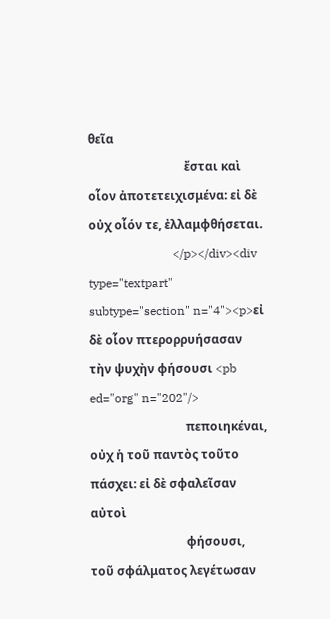θεῖα
                                ἔσται καὶ οἷον ἀποτετειχισμένα: εἰ δὲ οὐχ οἷόν τε, ἐλλαμφθήσεται.
                            </p></div><div type="textpart" subtype="section" n="4"><p>εἰ δὲ οἷον πτερορρυήσασαν τὴν ψυχὴν φήσουσι <pb ed="org" n="202"/>
                                πεποιηκέναι, οὐχ ἡ τοῦ παντὸς τοῦτο πάσχει: εἰ δὲ σφαλεῖσαν αὐτοὶ
                                φήσουσι, τοῦ σφάλματος λεγέτωσαν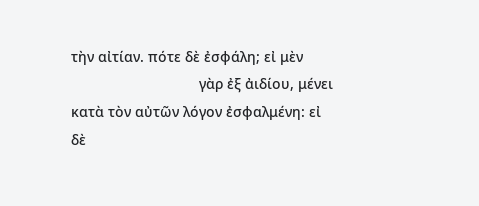τὴν αἰτίαν. πότε δὲ ἐσφάλη; εἰ μὲν
                                γὰρ ἐξ ἀιδίου, μένει κατὰ τὸν αὐτῶν λόγον ἐσφαλμένη: εἰ δὲ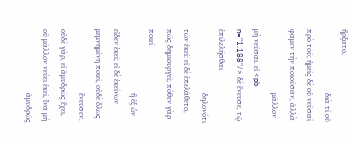ἤρξατο,
                                διὰ τί οὐ πρὸ τοῦ; ἡμεῖς δὲ οὐ νεῦσαί φαμεν τὴν ποιοῦσαν, ἀλλὰ
                                μᾶλλον μὴ νεῦσαι. εἰ <pb n="1.188"/> δὲ ἔνευσε, τῷ ἐπιλελῆσθαι
                                δηλονότι τῶν ἐκεῖ: εἰ δὲ ἐπελάθετο, πῶς δημιουργεῖ; πόθεν γὰρ ποιεῖ
                                ἢ ἐξ ὧν εἶδεν ἐκεῖ; εἰ δὲ ἐκείνων μεμνημένη ποιεῖ, οὐδὲ ὅλως
                                ἔνευσεν. οὐδὲ γάρ, εἰ ἀμυδρῶς ἔχει, οὐ μᾶλλον νεύει ἐκεῖ, ἵνα μὴ
                                ἀμυδρῶς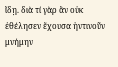ἴδῃ. διὰ τί γὰρ ἂν οὐκ ἐθέλησεν ἔχουσα ἡντινοῦν μνήμην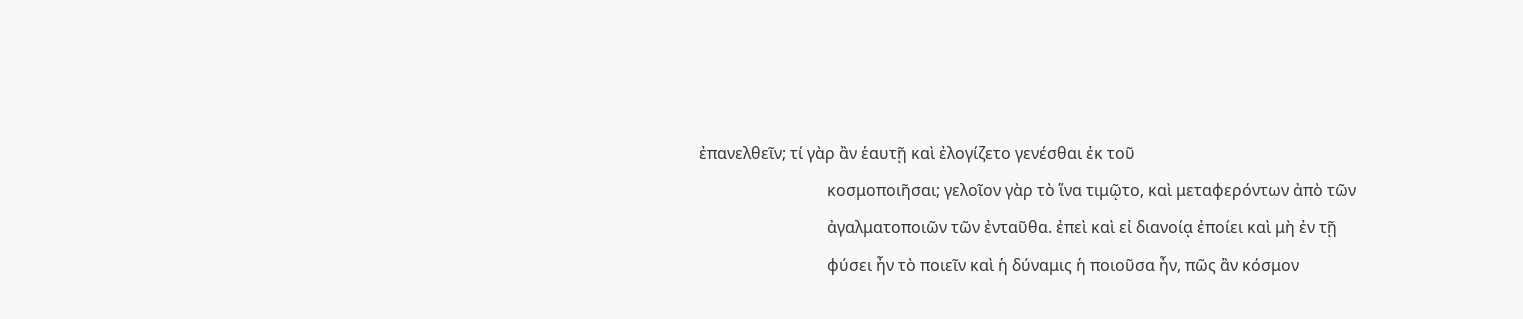ἐπανελθεῖν; τί γὰρ ἂν ἑαυτῇ καὶ ἐλογίζετο γενέσθαι ἐκ τοῦ
                                κοσμοποιῆσαι; γελοῖον γὰρ τὸ ἵνα τιμῷτο, καὶ μεταφερόντων ἀπὸ τῶν
                                ἀγαλματοποιῶν τῶν ἐνταῦθα. ἐπεὶ καὶ εἰ διανοίᾳ ἐποίει καὶ μὴ ἐν τῇ
                                φύσει ἦν τὸ ποιεῖν καὶ ἡ δύναμις ἡ ποιοῦσα ἦν, πῶς ἂν κόσμον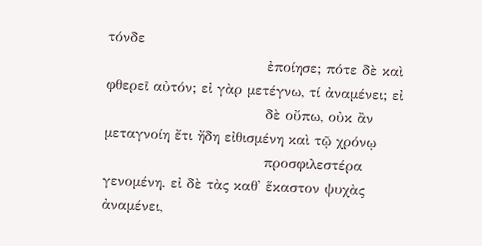τόνδε
                                ἐποίησε; πότε δὲ καὶ φθερεῖ αὐτόν; εἰ γὰρ μετέγνω, τί ἀναμένει; εἰ
                                δὲ οὔπω, οὐκ ἂν μεταγνοίη ἔτι ἤδη εἰθισμένη καὶ τῷ χρόνῳ
                                προσφιλεστέρα γενομένη. εἰ δὲ τὰς καθ̓ ἕκαστον ψυχὰς ἀναμένει,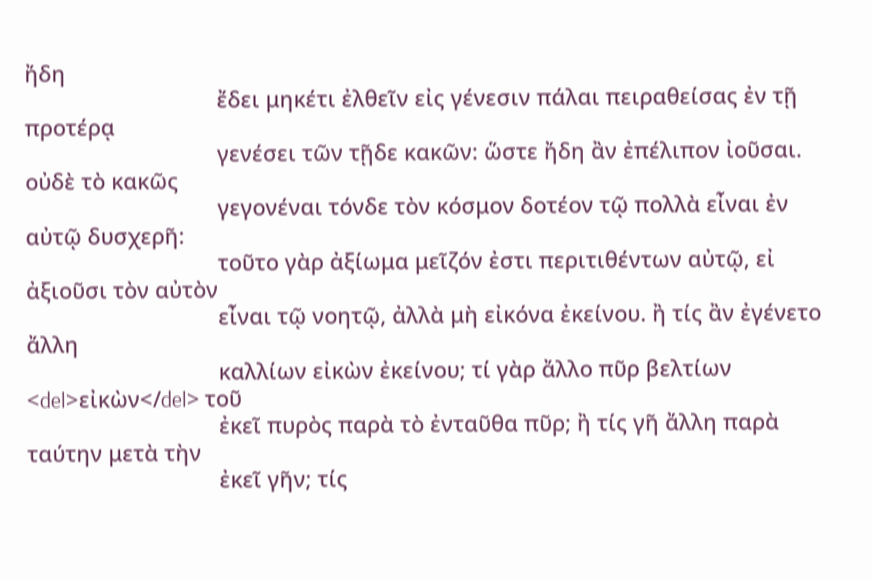ἤδη
                                ἔδει μηκέτι ἐλθεῖν εἰς γένεσιν πάλαι πειραθείσας ἐν τῇ προτέρᾳ
                                γενέσει τῶν τῇδε κακῶν: ὥστε ἤδη ἂν ἐπέλιπον ἰοῦσαι. οὐδὲ τὸ κακῶς
                                γεγονέναι τόνδε τὸν κόσμον δοτέον τῷ πολλὰ εἶναι ἐν αὐτῷ δυσχερῆ:
                                τοῦτο γὰρ ἀξίωμα μεῖζόν ἐστι περιτιθέντων αὐτῷ, εἰ ἀξιοῦσι τὸν αὐτὸν
                                εἶναι τῷ νοητῷ, ἀλλὰ μὴ εἰκόνα ἐκείνου. ἢ τίς ἂν ἐγένετο ἄλλη
                                καλλίων εἰκὼν ἐκείνου; τί γὰρ ἄλλο πῦρ βελτίων <del>εἰκὼν</del> τοῦ
                                ἐκεῖ πυρὸς παρὰ τὸ ἐνταῦθα πῦρ; ἢ τίς γῆ ἄλλη παρὰ ταύτην μετὰ τὴν
                                ἐκεῖ γῆν; τίς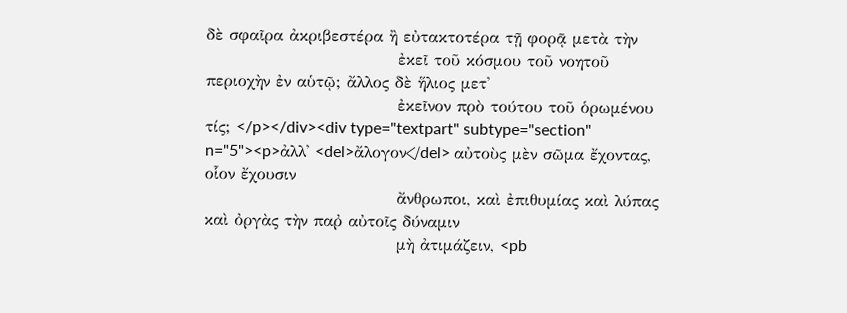δὲ σφαῖρα ἀκριβεστέρα ἢ εὐτακτοτέρα τῇ φορᾷ μετὰ τὴν
                                ἐκεῖ τοῦ κόσμου τοῦ νοητοῦ περιοχὴν ἐν αὑτῷ; ἄλλος δὲ ἥλιος μετ̓
                                ἐκεῖνον πρὸ τούτου τοῦ ὁρωμένου τίς; </p></div><div type="textpart" subtype="section" n="5"><p>ἀλλ̓ <del>ἄλογον</del> αὐτοὺς μὲν σῶμα ἔχοντας, οἷον ἔχουσιν
                                ἄνθρωποι, καὶ ἐπιθυμίας καὶ λύπας καὶ ὀργὰς τὴν παῤ αὐτοῖς δύναμιν
                                μὴ ἀτιμάζειν, <pb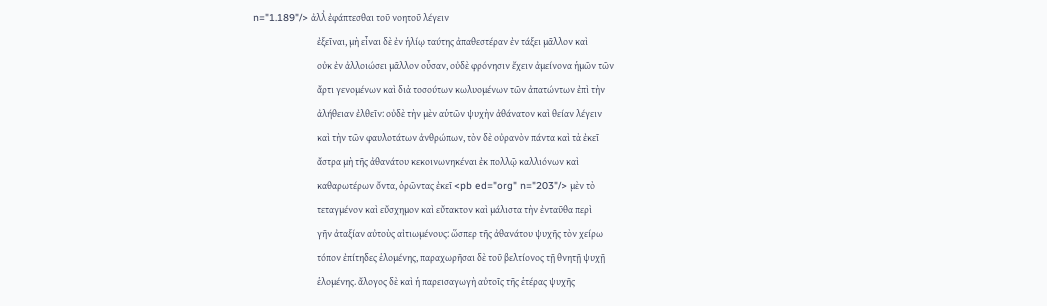n="1.189"/> ἀλλ̓ ἐφάπτεσθαι τοῦ νοητοῦ λέγειν
                                ἐξεῖναι, μὴ εἶναι δὲ ἐν ἡλίῳ ταύτης ἀπαθεστέραν ἐν τάξει μᾶλλον καὶ
                                οὐκ ἐν ἀλλοιώσει μᾶλλον οὖσαν, οὐδὲ φρόνησιν ἔχειν ἀμείνονα ἡμῶν τῶν
                                ἄρτι γενομένων καὶ διὰ τοσούτων κωλυομένων τῶν ἀπατώντων ἐπὶ τὴν
                                ἀλήθειαν ἐλθεῖν: οὐδὲ τὴν μὲν αὑτῶν ψυχὴν ἀθάνατον καὶ θείαν λέγειν
                                καὶ τὴν τῶν φαυλοτάτων ἀνθρώπων, τὸν δὲ οὐρανὸν πάντα καὶ τὰ ἐκεῖ
                                ἄστρα μὴ τῆς ἀθανάτου κεκοινωνηκέναι ἐκ πολλῷ καλλιόνων καὶ
                                καθαρωτέρων ὄντα, ὁρῶντας ἐκεῖ <pb ed="org" n="203"/> μὲν τὸ
                                τεταγμένον καὶ εὔσχημον καὶ εὔτακτον καὶ μάλιστα τὴν ἐνταῦθα περὶ
                                γῆν ἀταξίαν αὐτοὺς αἰτιωμένους: ὥσπερ τῆς ἀθανάτου ψυχῆς τὸν χείρω
                                τόπον ἐπίτηδες ἑλομένης, παραχωρῆσαι δὲ τοῦ βελτίονος τῇ θνητῇ ψυχῇ
                                ἑλομένης. ἄλογος δὲ καὶ ἡ παρεισαγωγὴ αὐτοῖς τῆς ἑτέρας ψυχῆς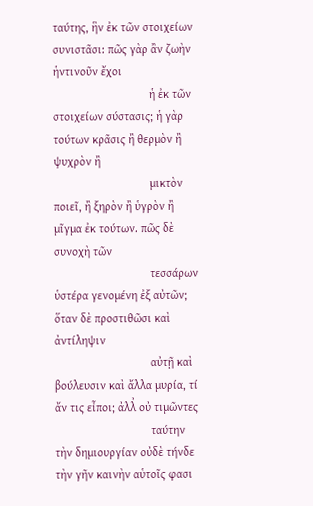ταύτης, ἣν ἐκ τῶν στοιχείων συνιστᾶσι: πῶς γὰρ ἂν ζωὴν ἡντινοῦν ἔχοι
                                ἡ ἐκ τῶν στοιχείων σύστασις; ἡ γὰρ τούτων κρᾶσις ἢ θερμὸν ἢ ψυχρὸν ἢ
                                μικτὸν ποιεῖ, ἢ ξηρὸν ἢ ὑγρὸν ἢ μῖγμα ἐκ τούτων. πῶς δὲ συνοχὴ τῶν
                                τεσσάρων ὑστέρα γενομένη ἐξ αὐτῶν; ὅταν δὲ προστιθῶσι καὶ ἀντίληψιν
                                αὐτῇ καὶ βούλευσιν καὶ ἄλλα μυρία, τί ἄν τις εἶποι; ἀλλ̓ οὐ τιμῶντες
                                ταύτην τὴν δημιουργίαν οὐδὲ τήνδε τὴν γῆν καινὴν αὑτοῖς φασι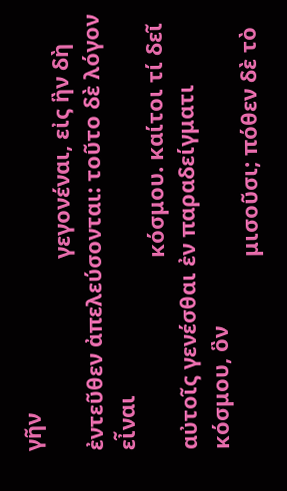γῆν
                                γεγονέναι, εἰς ἣν δὴ ἐντεῦθεν ἀπελεύσονται: τοῦτο δὲ λόγον εἶναι
                                κόσμου. καίτοι τί δεῖ αὐτοῖς γενέσθαι ἐν παραδείγματι κόσμου, ὃν
                                μισοῦσι; πόθεν δὲ τὸ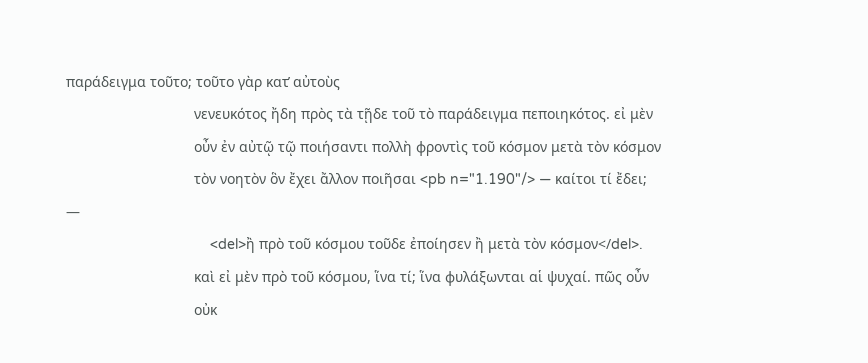παράδειγμα τοῦτο; τοῦτο γὰρ κατ̓ αὐτοὺς
                                νενευκότος ἤδη πρὸς τὰ τῇδε τοῦ τὸ παράδειγμα πεποιηκότος. εἰ μὲν
                                οὖν ἐν αὐτῷ τῷ ποιήσαντι πολλὴ φροντὶς τοῦ κόσμον μετὰ τὸν κόσμον
                                τὸν νοητὸν ὃν ἔχει ἄλλον ποιῆσαι <pb n="1.190"/> — καίτοι τί ἔδει; —
                                    <del>ἢ πρὸ τοῦ κόσμου τοῦδε ἐποίησεν ἢ μετὰ τὸν κόσμον</del>.
                                καὶ εἰ μὲν πρὸ τοῦ κόσμου, ἵνα τί; ἵνα φυλάξωνται αἱ ψυχαί. πῶς οὖν
                                οὐκ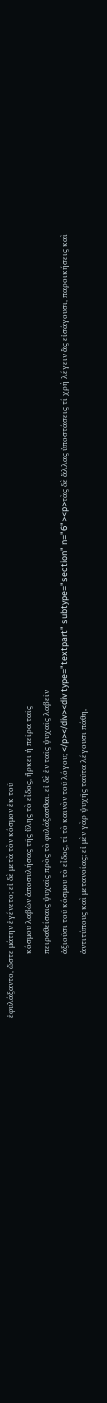ἐφυλάξαντο, ὥστε μάτην ἐγένετο; εἰ δὲ μετὰ τὸν κόσμον ἐκ τοῦ
                                κόσμου λαβὼν ἀποσυλήσας τῆς ὕλης τὸ εἶδος, ἤρκει ἡ πεῖρα ταῖς
                                πειραθείσαις ψυχαῖς πρὸς τὸ φυλάξασθαι. εἰ δὲ ἐν ταῖς ψυχαῖς λαβεῖν
                                ἀξιοῦσι τοῦ κόσμου τὸ εἶδος, τί τὸ καινὸν τοῦ λόγου; </p></div><div type="textpart" subtype="section" n="6"><p>τὰς δὲ ἄλλας ὑποστάσεις τί χρὴ λέγειν ἃς εἰσάγουσι, παροικήσεις καὶ
                                ἀντιτύπους καὶ μετανοίας; εἰ μὲν γὰρ ψυχῆς ταῦτα λέγουσι πάθη,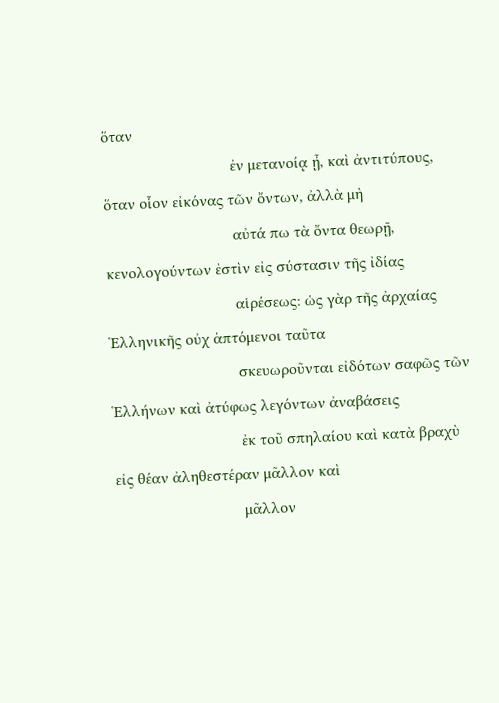ὅταν
                                ἐν μετανοίᾳ ᾖ, καὶ ἀντιτύπους, ὅταν οἷον εἰκόνας τῶν ὄντων, ἀλλὰ μὴ
                                αὐτά πω τὰ ὄντα θεωρῇ, κενολογούντων ἐστὶν εἰς σύστασιν τῆς ἰδίας
                                αἱρέσεως: ὡς γὰρ τῆς ἀρχαίας Ἑλληνικῆς οὐχ ἁπτόμενοι ταῦτα
                                σκευωροῦνται εἰδότων σαφῶς τῶν Ἑλλήνων καὶ ἀτύφως λεγόντων ἀναβάσεις
                                ἐκ τοῦ σπηλαίου καὶ κατὰ βραχὺ εἰς θέαν ἀληθεστέραν μᾶλλον καὶ
                                μᾶλλον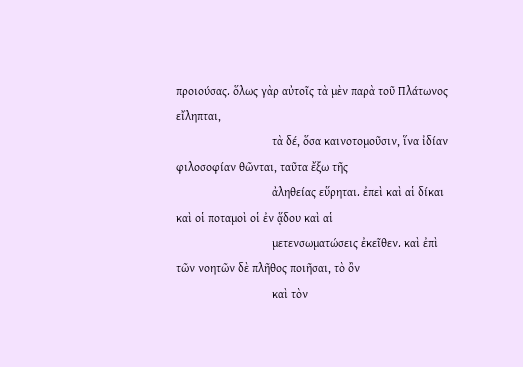προιούσας. ὅλως γὰρ αὐτοῖς τὰ μὲν παρὰ τοῦ Πλάτωνος εἴληπται,
                                τὰ δέ, ὅσα καινοτομοῦσιν, ἵνα ἰδίαν φιλοσοφίαν θῶνται, ταῦτα ἔξω τῆς
                                ἀληθείας εὕρηται. ἐπεὶ καὶ αἱ δίκαι καὶ οἱ ποταμοὶ οἱ ἐν ᾅδου καὶ αἱ
                                μετενσωματώσεις ἐκεῖθεν. καὶ ἐπὶ τῶν νοητῶν δὲ πλῆθος ποιῆσαι, τὸ ὂν
                                καὶ τὸν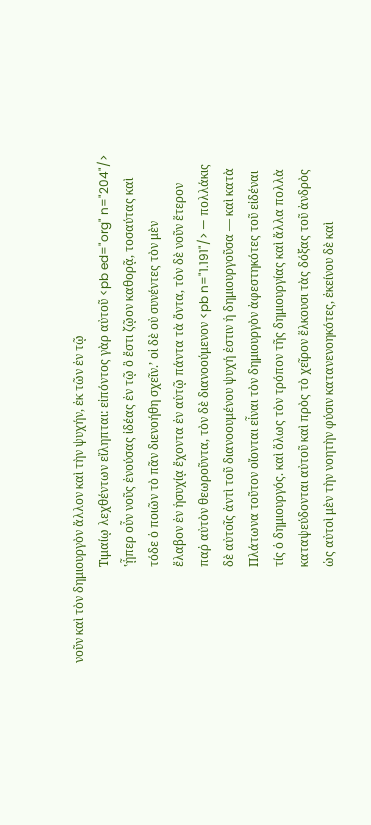νοῦν καὶ τὸν δημιουργὸν ἄλλον καὶ τὴν ψυχήν, ἐκ τῶν ἐν τῷ
                                Τιμαίῳ λεχθέντων εἴληπται: εἰπόντος γὰρ αὐτοῦ <pb ed="org" n="204"/>
                                ʽᾗπερ οὖν νοῦς ἐνούσας ἰδέας ἐν τῷ ὃ ἔστι ζῷον καθορᾷ, τοσαύτας καὶ
                                τόδε ὁ ποιῶν τὸ πᾶν διενοήθη σχεῖν.ʼ οἱ δὲ οὐ συνέντες τὸν μὲν
                                ἔλαβον ἐν ἡσυχίᾳ ἔχοντα ἐν αὑτῷ πάντα τὰ ὄντα, τὸν δὲ νοῦν ἕτερον
                                παῤ αὐτὸν θεωροῦντα, τὸν δὲ διανοούμενον <pb n="1.191"/> — πολλάκις
                                δὲ αὐτοῖς ἀντὶ τοῦ διανοουμένου ψυχή ἐστιν ἡ δημιουργοῦσα — καὶ κατὰ
                                Πλάτωνα τοῦτον οἴονται εἶναι τὸν δημιουργὸν ἀφεστηκότες τοῦ εἰδέναι
                                τίς ὁ δημιουργός. καὶ ὅλως τὸν τρόπον τῆς δημιουργίας καὶ ἄλλα πολλὰ
                                καταψεύδονται αὐτοῦ καὶ πρὸς τὸ χεῖρον ἕλκουσι τὰς δόξας τοῦ ἀνδρὸς
                                ὡς αὐτοὶ μὲν τὴν νοητὴν φύσιν κατανενοηκότες, ἐκείνου δὲ καὶ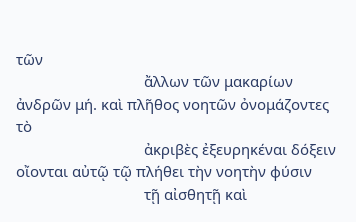τῶν
                                ἄλλων τῶν μακαρίων ἀνδρῶν μή. καὶ πλῆθος νοητῶν ὀνομάζοντες τὸ
                                ἀκριβὲς ἐξευρηκέναι δόξειν οἴονται αὐτῷ τῷ πλήθει τὴν νοητὴν φύσιν
                                τῇ αἰσθητῇ καὶ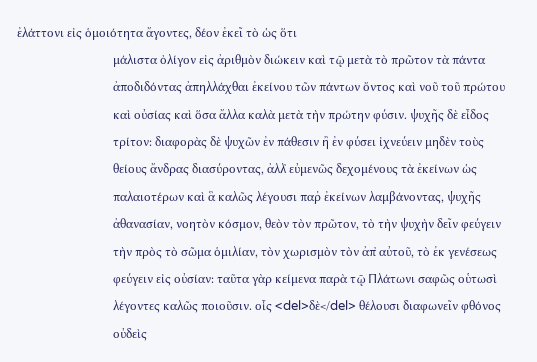ἐλάττονι εἰς ὁμοιότητα ἄγοντες, δέον ἐκεῖ τὸ ὡς ὅτι
                                μάλιστα ὀλίγον εἰς ἀριθμὸν διώκειν καὶ τῷ μετὰ τὸ πρῶτον τὰ πάντα
                                ἀποδιδόντας ἀπηλλάχθαι ἐκείνου τῶν πάντων ὄντος καὶ νοῦ τοῦ πρώτου
                                καὶ οὐσίας καὶ ὅσα ἄλλα καλὰ μετὰ τὴν πρώτην φύσιν. ψυχῆς δὲ εἶδος
                                τρίτον: διαφορὰς δὲ ψυχῶν ἐν πάθεσιν ἢ ἐν φύσει ἰχνεύειν μηδὲν τοὺς
                                θείους ἄνδρας διασύροντας, ἀλλ̓ εὐμενῶς δεχομένους τὰ ἐκείνων ὡς
                                παλαιοτέρων καὶ ἃ καλῶς λέγουσι παῤ ἐκείνων λαμβάνοντας, ψυχῆς
                                ἀθανασίαν, νοητὸν κόσμον, θεὸν τὸν πρῶτον, τὸ τὴν ψυχὴν δεῖν φεύγειν
                                τὴν πρὸς τὸ σῶμα ὁμιλίαν, τὸν χωρισμὸν τὸν ἀπ̓ αὐτοῦ, τὸ ἐκ γενέσεως
                                φεύγειν εἰς οὐσίαν: ταῦτα γὰρ κείμενα παρὰ τῷ Πλάτωνι σαφῶς οὑτωσὶ
                                λέγοντες καλῶς ποιοῦσιν. οἷς <del>δὲ</del> θέλουσι διαφωνεῖν φθόνος
                                οὐδεὶς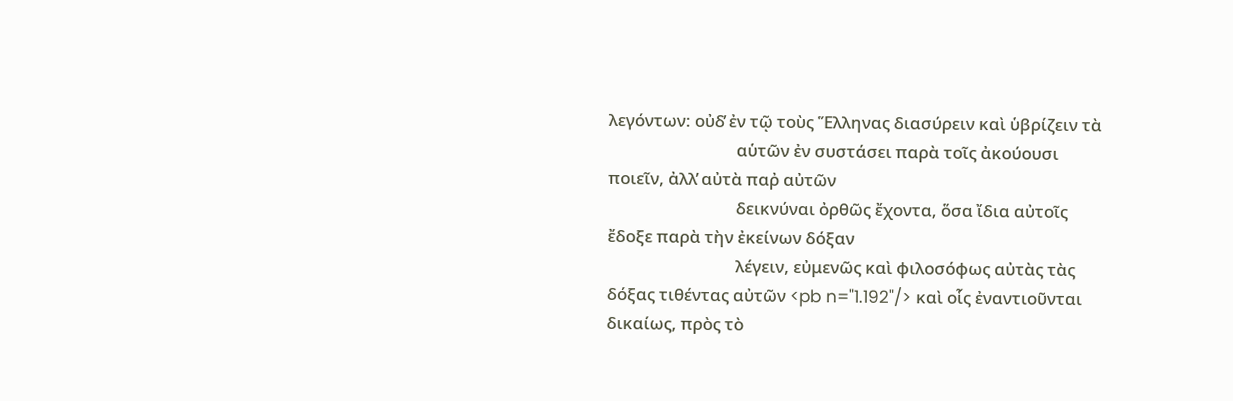λεγόντων: οὐδ̓ ἐν τῷ τοὺς Ἕλληνας διασύρειν καὶ ὑβρίζειν τὰ
                                αὑτῶν ἐν συστάσει παρὰ τοῖς ἀκούουσι ποιεῖν, ἀλλ̓ αὐτὰ παῤ αὐτῶν
                                δεικνύναι ὀρθῶς ἔχοντα, ὅσα ἴδια αὐτοῖς ἔδοξε παρὰ τὴν ἐκείνων δόξαν
                                λέγειν, εὐμενῶς καὶ φιλοσόφως αὐτὰς τὰς δόξας τιθέντας αὐτῶν <pb n="1.192"/> καὶ οἷς ἐναντιοῦνται δικαίως, πρὸς τὸ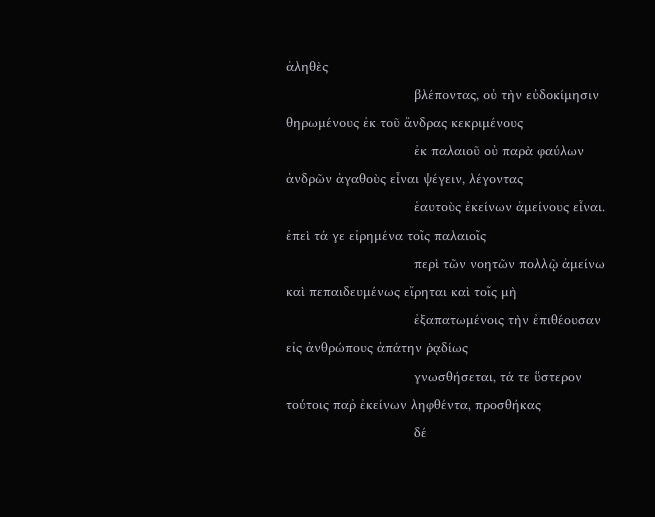ἀληθὲς
                                βλέποντας, οὐ τὴν εὐδοκίμησιν θηρωμένους ἐκ τοῦ ἄνδρας κεκριμένους
                                ἐκ παλαιοῦ οὐ παρὰ φαύλων ἀνδρῶν ἀγαθοὺς εἶναι ψέγειν, λέγοντας
                                ἑαυτοὺς ἐκείνων ἀμείνους εἶναι. ἐπεὶ τά γε εἰρημένα τοῖς παλαιοῖς
                                περὶ τῶν νοητῶν πολλῷ ἀμείνω καὶ πεπαιδευμένως εἴρηται καὶ τοῖς μὴ
                                ἐξαπατωμένοις τὴν ἐπιθέουσαν εἰς ἀνθρώπους ἀπάτην ῥᾳδίως
                                γνωσθήσεται, τά τε ὕστερον τούτοις παῤ ἐκείνων ληφθέντα, προσθήκας
                                δέ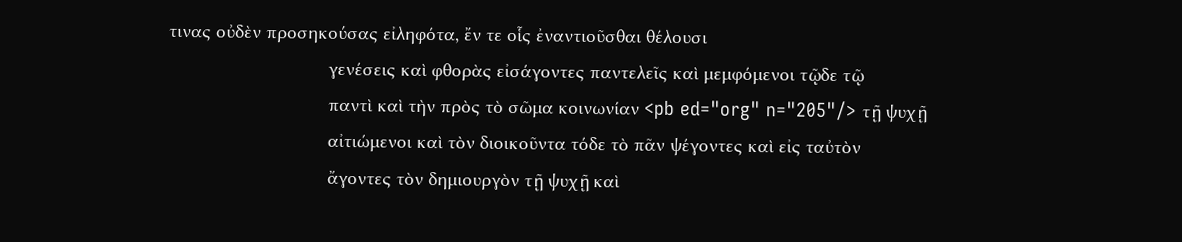τινας οὐδὲν προσηκούσας εἰληφότα, ἔν τε οἷς ἐναντιοῦσθαι θέλουσι
                                γενέσεις καὶ φθορὰς εἰσάγοντες παντελεῖς καὶ μεμφόμενοι τῷδε τῷ
                                παντὶ καὶ τὴν πρὸς τὸ σῶμα κοινωνίαν <pb ed="org" n="205"/> τῇ ψυχῇ
                                αἰτιώμενοι καὶ τὸν διοικοῦντα τόδε τὸ πᾶν ψέγοντες καὶ εἰς ταὐτὸν
                                ἄγοντες τὸν δημιουργὸν τῇ ψυχῇ καὶ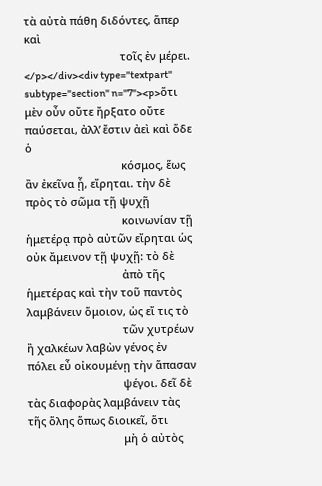τὰ αὐτὰ πάθη διδόντες, ἅπερ καὶ
                                τοῖς ἐν μέρει. </p></div><div type="textpart" subtype="section" n="7"><p>ὅτι μὲν οὖν οὔτε ἤρξατο οὔτε παύσεται, ἀλλ̓ ἔστιν ἀεὶ καὶ ὅδε ὁ
                                κόσμος, ἕως ἂν ἐκεῖνα ᾖ, εἴρηται. τὴν δὲ πρὸς τὸ σῶμα τῇ ψυχῇ
                                κοινωνίαν τῇ ἡμετέρᾳ πρὸ αὐτῶν εἴρηται ὡς οὐκ ἄμεινον τῇ ψυχῇ: τὸ δὲ
                                ἀπὸ τῆς ἡμετέρας καὶ τὴν τοῦ παντὸς λαμβάνειν ὅμοιον, ὡς εἴ τις τὸ
                                τῶν χυτρέων ἢ χαλκέων λαβὼν γένος ἐν πόλει εὖ οἰκουμένῃ τὴν ἅπασαν
                                ψέγοι. δεῖ δὲ τὰς διαφορὰς λαμβάνειν τὰς τῆς ὅλης ὅπως διοικεῖ, ὅτι
                                μὴ ὁ αὐτὸς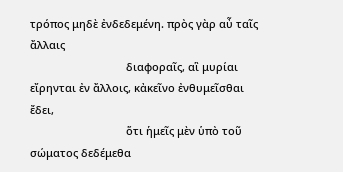τρόπος μηδὲ ἐνδεδεμένη. πρὸς γὰρ αὖ ταῖς ἄλλαις
                                διαφοραῖς, αἳ μυρίαι εἴρηνται ἐν ἄλλοις, κἀκεῖνο ἐνθυμεῖσθαι ἔδει,
                                ὅτι ἡμεῖς μὲν ὑπὸ τοῦ σώματος δεδέμεθα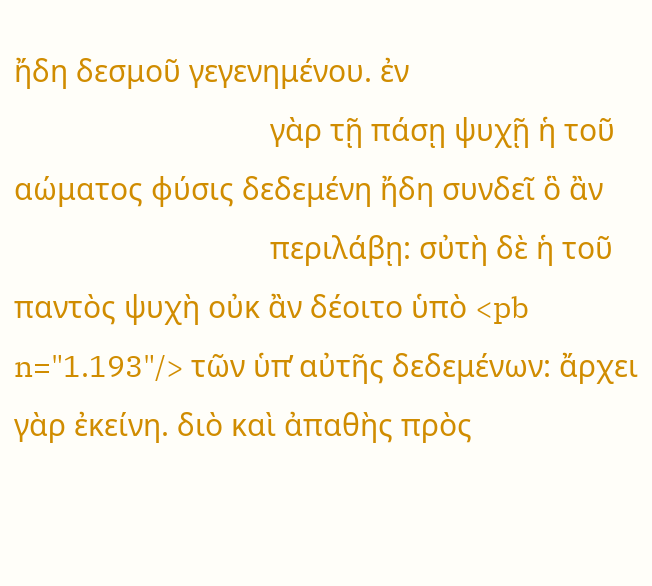ἤδη δεσμοῦ γεγενημένου. ἐν
                                γὰρ τῇ πάσῃ ψυχῇ ἡ τοῦ αώματος φύσις δεδεμένη ἤδη συνδεῖ ὃ ἂν
                                περιλάβῃ: σὐτὴ δὲ ἡ τοῦ παντὸς ψυχὴ οὐκ ἂν δέοιτο ὑπὸ <pb n="1.193"/> τῶν ὑπ̓ αὐτῆς δεδεμένων: ἄρχει γὰρ ἐκείνη. διὸ καὶ ἀπαθὴς πρὸς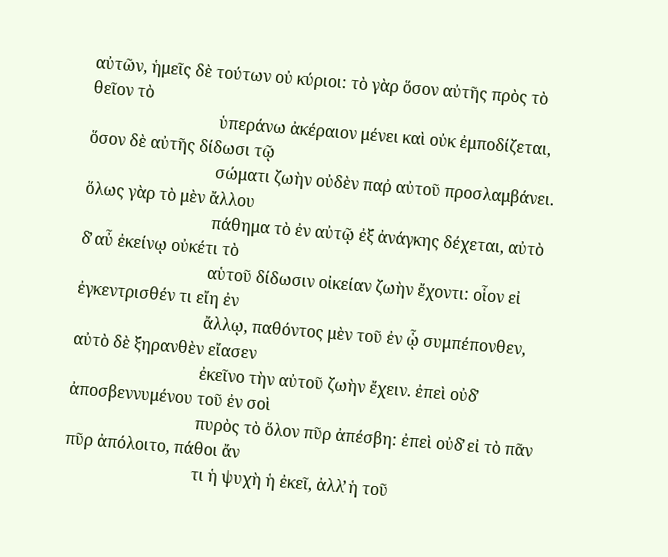αὐτῶν, ἡμεῖς δὲ τούτων οὐ κύριοι: τὸ γὰρ ὅσον αὐτῆς πρὸς τὸ θεῖον τὸ
                                ὑπεράνω ἀκέραιον μένει καὶ οὐκ ἐμποδίζεται, ὅσον δὲ αὐτῆς δίδωσι τῷ
                                σώματι ζωὴν οὐδὲν παῤ αὐτοῦ προσλαμβάνει. ὅλως γὰρ τὸ μὲν ἄλλου
                                πάθημα τὸ ἐν αὐτῷ ἐξ ἀνάγκης δέχεται, αὐτὸ δ̓ αὖ ἐκείνῳ οὐκέτι τὸ
                                αὑτοῦ δίδωσιν οἰκείαν ζωὴν ἔχοντι: οἷον εἰ ἐγκεντρισθέν τι εἴη ἐν
                                ἄλλῳ, παθόντος μὲν τοῦ ἐν ᾧ συμπέπονθεν, αὐτὸ δὲ ξηρανθὲν εἴασεν
                                ἐκεῖνο τὴν αὐτοῦ ζωὴν ἔχειν. ἐπεὶ οὐδ̓ ἀποσβεννυμένου τοῦ ἐν σοὶ
                                πυρὸς τὸ ὅλον πῦρ ἀπέσβη: ἐπεὶ οὐδ̓ εἰ τὸ πᾶν πῦρ ἀπόλοιτο, πάθοι ἄν
                                τι ἡ ψυχὴ ἡ ἐκεῖ, ἀλλ̓ ἡ τοῦ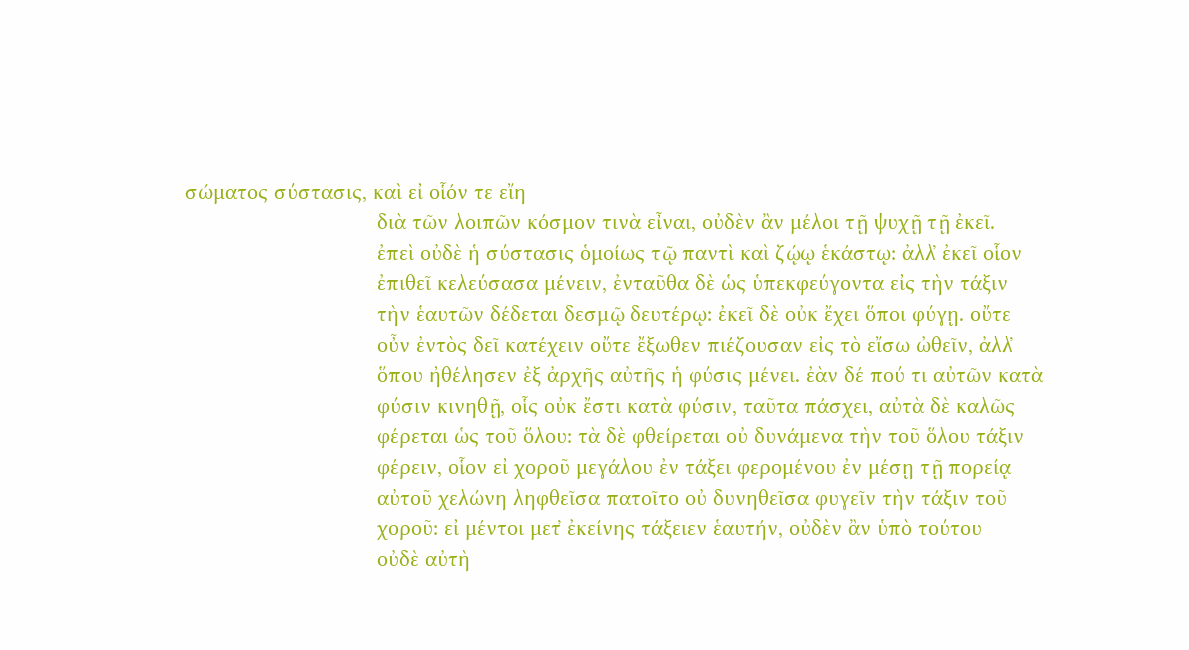σώματος σύστασις, καὶ εἰ οἷόν τε εἴη
                                διὰ τῶν λοιπῶν κόσμον τινὰ εἶναι, οὐδὲν ἂν μέλοι τῇ ψυχῇ τῇ ἐκεῖ.
                                ἐπεὶ οὐδὲ ἡ σύστασις ὁμοίως τῷ παντὶ καὶ ζῴῳ ἑκάστῳ: ἀλλ̓ ἐκεῖ οἷον
                                ἐπιθεῖ κελεύσασα μένειν, ἐνταῦθα δὲ ὡς ὑπεκφεύγοντα εἰς τὴν τάξιν
                                τὴν ἑαυτῶν δέδεται δεσμῷ δευτέρῳ: ἐκεῖ δὲ οὐκ ἔχει ὅποι φύγῃ. οὔτε
                                οὖν ἐντὸς δεῖ κατέχειν οὔτε ἔξωθεν πιέζουσαν εἰς τὸ εἴσω ὠθεῖν, ἀλλ̓
                                ὅπου ἠθέλησεν ἐξ ἀρχῆς αὐτῆς ἡ φύσις μένει. ἐὰν δέ πού τι αὐτῶν κατὰ
                                φύσιν κινηθῇ, οἷς οὐκ ἔστι κατὰ φύσιν, ταῦτα πάσχει, αὐτὰ δὲ καλῶς
                                φέρεται ὡς τοῦ ὅλου: τὰ δὲ φθείρεται οὐ δυνάμενα τὴν τοῦ ὅλου τάξιν
                                φέρειν, οἷον εἰ χοροῦ μεγάλου ἐν τάξει φερομένου ἐν μέσῃ τῇ πορείᾳ
                                αὐτοῦ χελώνη ληφθεῖσα πατοῖτο οὐ δυνηθεῖσα φυγεῖν τὴν τάξιν τοῦ
                                χοροῦ: εἰ μέντοι μετ̓ ἐκείνης τάξειεν ἑαυτήν, οὐδὲν ἂν ὑπὸ τούτου
                                οὐδὲ αὐτὴ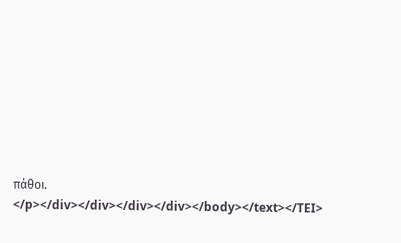πάθοι. </p></div></div></div></div></body></text></TEI>